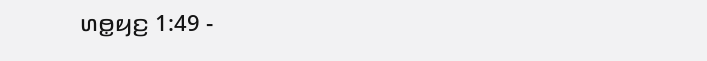ꤛꤥ꤭ꤟꤢ꤬ 1:49 -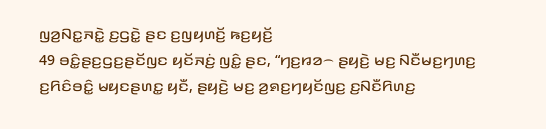ꤜꤤ꤬ꤡꤢ꤭ꤏꤢꤧ꤭ ꤢ꤬ꤞꤢꤧ꤭ ꤔꤢ ꤢ꤬ꤜꤟꤛꤢꤩ꤬ ꤒꤢ꤬ꤟꤢꤩ꤬
49 ꤋꤢꤨ꤭ꤔꤢ꤬ꤞꤢ꤬ꤔꤢꤩꤜꤢ ꤟꤢꤩꤏꤢꤦ꤬ ꤜꤢꤨ꤭ ꤔꤢ, “ꤚꤢ꤬ꤙꤤ꤮ ꤔꤟꤢꤧ꤬ ꤗꤢ꤬ ꤡꤢꤪꤗꤢ꤬ꤚꤛꤢ꤬ ꤢ꤬ꤖꤢꤨꤋꤢꤨ꤭ ꤗꤟꤢꤔꤛꤢ꤭ ꤟꤢꤪ, ꤔꤟꤢꤧ꤬ ꤗꤢ꤬ ꤤ꤬ꤎꤢ꤬ꤚꤟꤢꤩꤜꤢ꤬ ꤢ꤬ꤡꤢꤪꤖꤛꤢ꤬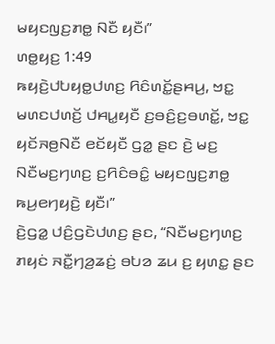ꤗꤟꤢꤜꤢ꤬ꤊꤥ꤭ ꤡꤢꤪ ꤟꤢꤪ꤯”
ꤛꤥ꤭ꤟꤢ꤬ 1:49
ꤒꤟꤢꤧ꤬ꤓꤝꤟꤥ꤭ꤓꤛꤢ꤬ ꤖꤢꤨꤛꤢꤩ꤭ꤔꤌꤣ꤬, ꤠꤢ꤭ ꤗꤛꤢꤓꤛꤢꤩ꤬ ꤓꤌꤣ꤭ꤟꤢꤪ ꤢ꤬ꤋꤢꤨ꤬ꤢ꤬ꤋꤛꤢꤩ꤭, ꤠꤢ꤭ ꤟꤢꤩꤏꤥ꤬ꤡꤢꤪ ꤕꤢꤩꤟꤢꤪ ꤞꤤ꤭ ꤔꤢ ꤢꤧ꤬ ꤗꤢ꤬ ꤡꤢꤪꤗꤢ꤬ꤚꤛꤢ꤬ ꤢ꤬ꤖꤢꤨꤋꤢꤨ꤭ ꤗꤟꤢꤜꤢ꤬ꤊꤥ꤭ ꤒꤣ꤬ꤕꤚꤟꤢꤧ꤬ ꤟꤢꤪ꤯”
ꤢꤧ꤬ꤞꤤ꤭ ꤓꤢꤨ꤬ꤞꤢꤧꤓꤛꤢ꤬ ꤔꤢ, “ꤡꤢꤪꤗꤢ꤬ꤚꤛꤢ꤬ ꤊꤟꤢꤦ ꤏꤢꤪ꤭ꤚꤤ꤬ꤘꤢꤦ꤬ ꤋꤝꤤ ꤘꤣ ꤢ꤬ ꤟꤛꤢ꤭ ꤔꤢ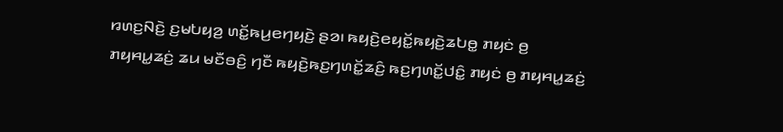ꤙꤛꤢ꤬ꤡꤢꤧ꤬ ꤢ꤬ꤗꤝꤟꤤ꤬ ꤛꤢꤩ꤭ꤒꤣ꤬ꤕꤚꤟꤢꤧ꤬ ꤔꤤ꤯ ꤒꤟꤢꤧ꤬ꤕꤟꤢꤩ꤭ꤒꤟꤢꤧ꤬ꤘꤝꤥ꤭ ꤊꤟꤢꤦ ꤥ꤬ ꤊꤟꤌꤣ꤭ꤘꤢꤦ꤬ ꤘꤣ ꤗꤢꤪꤋꤢꤨ꤬ ꤚꤢꤪ ꤒꤟꤢꤧ꤬ꤒꤢ꤬ꤚꤛꤢꤩ꤭ꤘꤢꤨ꤬ ꤒꤢ꤬ꤚꤛꤢꤩ꤭ꤓꤢꤨ꤭ ꤊꤟꤢꤦ ꤥ꤬ ꤊꤟꤌꤣ꤭ꤘꤢꤦ꤬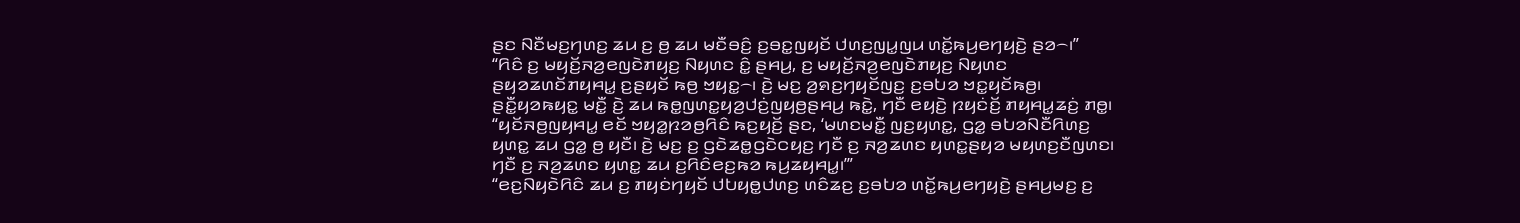ꤔꤢ ꤡꤢꤪꤗꤢ꤬ꤚꤛꤢ꤬ ꤘꤣ ꤢ꤬ ꤥ꤬ ꤘꤣ ꤗꤢꤪꤋꤢꤨ꤬ ꤢ꤬ꤋꤢ꤭ꤜꤟꤢꤩ ꤓꤛꤢ꤬ꤜꤣ꤭ꤜꤣ ꤛꤢꤩ꤭ꤒꤣ꤬ꤕꤚꤟꤢꤧ꤬ ꤔꤤ꤮꤯”
“ꤖꤢꤨ ꤢ꤬ ꤗꤟꤢꤩ꤬ꤏꤤ꤬ꤕꤜꤢꤧꤊꤟꤢ꤬ ꤡꤟꤛꤢ ꤢꤨ꤭ ꤔꤌꤣ꤬, ꤢ꤬ ꤗꤟꤢꤩ꤬ꤏꤤ꤬ꤕꤜꤢꤧꤊꤟꤢ꤬ ꤡꤟꤛꤢ ꤔꤟꤤꤘꤛꤢꤩꤊꤟꤌꤣ꤭ ꤢ꤬ꤔꤟꤢꤩ ꤒꤥ꤬ ꤠꤟꤢ꤭꤮꤯ ꤢꤧ꤬ ꤗꤢ꤬ ꤤ꤬ꤎꤢ꤬ꤚꤟꤢꤩꤜꤢ꤬ ꤢ꤬ꤋꤝꤤ ꤠꤢ꤭ꤟꤢꤩꤒꤥ꤬꤯ ꤔꤢꤪ꤭ꤟꤤꤒꤟꤢ꤭ ꤗꤢꤪ꤭ ꤢꤧ꤬ ꤘꤣ ꤒꤥ꤭ꤜꤛꤢ꤭ꤟꤤ꤬ꤓꤢꤦ꤬ꤜꤟꤥ꤬ꤔꤌꤣ꤬ ꤒꤢꤧ꤭, ꤚꤢꤪ ꤕꤟꤢꤧ꤬ ꤐꤟꤢꤦꤢꤩ꤬ ꤊꤟꤌꤣ꤭ꤘꤢꤦ꤬ ꤊꤥ꤭꤯
“ꤟꤢꤩꤏꤥ꤬ꤜꤟꤌꤣ꤭ ꤕꤢꤩ ꤠꤟꤤ꤭ꤐꤤꤥ꤬ꤖꤢꤨ ꤒꤢ꤬ꤟꤢꤩ꤬ ꤔꤢ, ‘ꤗꤛꤢꤗꤢꤪ꤭ ꤜꤢ꤬ꤟꤛꤢ꤭, ꤞꤤ꤭ ꤋꤝꤤꤡꤢꤪꤖꤛꤢ꤬ ꤟꤛꤢ꤭ ꤘꤣ ꤞꤤ꤭ ꤥ꤬ ꤟꤢꤪ꤯ ꤢꤧ꤬ ꤗꤢ꤬ ꤢ꤬ ꤞꤢꤧꤘꤥ꤭ꤞꤢꤧꤍꤟꤢ꤬ ꤚꤢꤪ ꤢ꤬ ꤏꤤ꤬ꤘꤛꤢ ꤟꤛꤢ꤭ꤔꤟꤤ ꤗꤟꤛꤢ꤬ꤢꤪꤜꤛꤢ꤯ ꤚꤢꤪ ꤢ꤬ ꤏꤤ꤬ꤘꤛꤢ ꤟꤛꤢ꤭ ꤘꤣ ꤢ꤬ꤖꤢꤨꤕꤢ꤬ꤒꤤ ꤒꤣ꤬ꤘꤟꤌꤣ꤭꤯’”
“ꤕꤢ꤬ꤡꤟꤢꤧꤖꤢꤨ ꤘꤣ ꤢ꤬ ꤊꤟꤢꤦꤚꤟꤢꤩ ꤓꤝꤟꤥ꤭ꤓꤛꤢ꤬ ꤛꤢꤨꤘꤢ꤬ ꤢ꤬ꤋꤝꤤ ꤛꤢꤩ꤭ꤒꤣ꤬ꤕꤚꤟꤢꤧ꤬ ꤔꤌꤣ꤬ꤗꤢ꤬ ꤢ꤬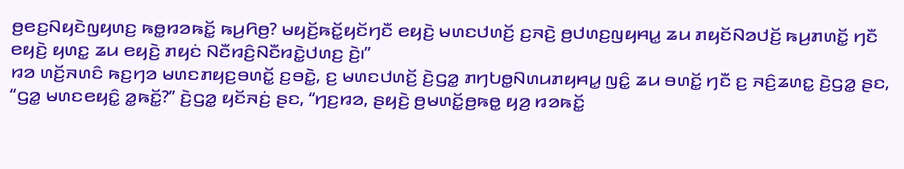ꤥ꤬ꤕꤢ꤬ꤡꤟꤢꤧꤜꤟꤛꤢ꤬ ꤒꤥ꤭ꤙꤤꤒꤢꤩ꤭ ꤒꤣ꤬ꤖꤥ꤬? ꤗꤟꤢꤩ꤬ꤒꤢꤩ꤭ꤟꤢꤩꤚꤢꤪ ꤕꤟꤢꤧ꤬ ꤗꤛꤢꤓꤛꤢꤩ꤬ ꤢ꤬ꤏꤢꤧ꤬ ꤥ꤬ꤓꤛꤢ꤬ꤜꤟꤌꤣ꤭ ꤘꤣ ꤊꤟꤢꤩꤡꤤꤓꤢꤩ꤬ ꤒꤣ꤬ꤊꤛꤢꤩ꤭ ꤚꤢꤪ ꤕꤟꤢꤧ꤬ ꤟꤛꤢ꤭ ꤘꤣ ꤕꤟꤢꤧ꤬ ꤊꤟꤢꤦ ꤡꤢꤪꤙꤢꤨ꤬ꤡꤢꤪꤙꤢꤧ꤭ꤓꤛꤢ꤬ ꤢꤧ꤬꤯”
ꤙꤤ ꤛꤢꤩ꤬ꤏꤛꤢꤨ ꤒꤢ꤬ꤚꤤ ꤗꤛꤢꤊꤟꤢ꤬ꤋꤛꤢꤩ꤭ ꤢ꤬ꤋꤢꤧ꤭, ꤢ꤬ ꤗꤛꤢꤓꤛꤢꤩ꤬ ꤢꤧ꤬ꤞꤤ꤭ ꤊꤚꤝꤥ꤭ꤡꤛꤣꤊꤟꤌꤣ꤭ ꤜꤢꤨ꤭ ꤘꤣ ꤋꤛꤢꤩ꤭ ꤚꤢꤪ ꤢ꤬ ꤏꤢꤨ꤬ꤘꤛꤢ꤭ ꤢꤧ꤬ꤞꤤ꤭ ꤔꤢ, “ꤞꤤ꤭ ꤗꤛꤢꤕꤟꤢꤨ꤭ ꤤ꤭ꤒꤢꤩ꤭?” ꤢꤧ꤬ꤞꤤ꤭ ꤟꤢꤩꤏꤢꤦ꤬ ꤔꤢ, “ꤚꤢ꤬ꤙꤤ, ꤔꤟꤢꤧ꤬ ꤥ꤬ꤗꤛꤢꤩ꤭ꤥ꤬ꤒꤥ꤭ ꤟꤤ꤬ ꤙꤤꤒꤢꤩ꤭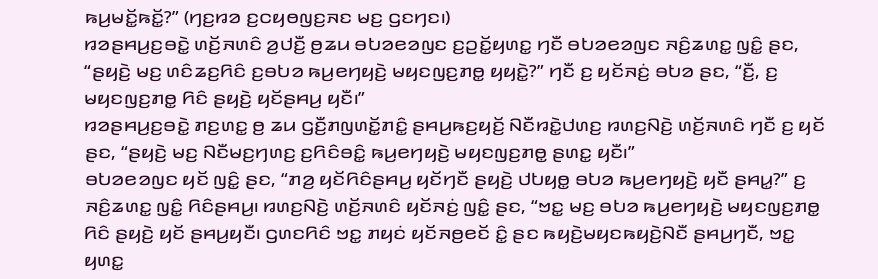ꤒꤣ꤬ꤗꤢꤩ꤭ꤒꤢꤩ꤭?” (ꤚꤢ꤬ꤙꤤ ꤢ꤬ꤍꤟꤥꤜꤢ꤬ꤏꤢ ꤗꤢ꤬ ꤞꤢꤚꤢ꤯)
ꤙꤤꤔꤌꤣ꤬ꤢ꤬ꤋꤢꤧ꤭ ꤛꤢꤩ꤬ꤏꤛꤢꤨ ꤤ꤬ꤓꤢꤪ꤬ ꤥ꤬ꤘꤣ ꤋꤝꤤꤕꤤꤜꤢ ꤢ꤬ꤑꤢꤩ꤭ꤟꤛꤢ꤭ ꤚꤢꤪ ꤋꤝꤤꤕꤤꤜꤢ ꤏꤢꤨ꤬ꤘꤛꤢ꤭ ꤜꤢꤨ꤭ ꤔꤢ, “ꤔꤟꤢꤧ꤬ ꤗꤢ꤬ ꤛꤢꤨꤘꤢ꤬ꤖꤢꤨ ꤢ꤬ꤋꤝꤤ ꤒꤣ꤬ꤕꤚꤟꤢꤧ꤬ ꤗꤟꤢꤜꤢ꤬ꤊꤥ꤭ ꤟꤟꤢꤧ꤭?” ꤚꤢꤪ ꤢ꤬ ꤟꤢꤩꤏꤢꤦ꤬ ꤋꤝꤤ ꤔꤢ, “ꤢꤪ꤬, ꤢ꤬ ꤗꤟꤢꤜꤢ꤬ꤊꤥ꤭ ꤖꤢꤨ ꤔꤟꤢꤧ꤬ ꤟꤢꤩꤔꤌꤣ꤬ ꤟꤢꤪ꤯”
ꤙꤤꤔꤌꤣ꤬ꤢ꤬ꤋꤢꤧ꤭ ꤊꤢ꤬ꤛꤢ꤭ ꤥ꤬ ꤘꤣ ꤞꤢꤪ꤬ꤊꤜꤛꤢꤩ꤭ꤊꤢꤨ꤭ ꤔꤌꤣ꤬ꤒꤢ꤬ꤟꤢꤩ꤬ ꤡꤢꤪꤙꤢꤧ꤭ꤓꤛꤢ꤬ ꤙꤛꤢ꤬ꤡꤢꤧ꤬ ꤛꤢꤩ꤬ꤏꤛꤢꤨ ꤚꤢꤪ ꤢ꤬ ꤟꤢꤩ ꤔꤢ, “ꤔꤟꤢꤧ꤬ ꤗꤢ꤬ ꤡꤢꤪꤗꤢ꤬ꤚꤛꤢ꤬ ꤢ꤬ꤖꤢꤨꤋꤢꤨ꤭ ꤒꤣ꤬ꤕꤚꤟꤢꤧ꤬ ꤗꤟꤢꤜꤢ꤬ꤊꤥ꤭ ꤔꤛꤢ꤭ ꤟꤢꤪ꤯”
ꤋꤝꤤꤕꤤꤜꤢ ꤟꤢꤩ ꤜꤢꤨ꤭ ꤔꤢ, “ꤊꤤ꤬ ꤟꤢꤩꤖꤢꤨꤔꤌꤣ꤬ ꤟꤢꤩꤚꤢꤪ ꤔꤟꤢꤧ꤬ ꤓꤝꤟꤥ꤭ ꤋꤝꤤ ꤒꤣ꤬ꤕꤚꤟꤢꤧ꤬ ꤟꤢꤪ ꤔꤌꤣ꤭?” ꤢ꤬ ꤏꤢꤨ꤬ꤘꤛꤢ꤭ ꤜꤢꤨ꤭ ꤖꤢꤨꤔꤌꤣ꤬꤯ ꤙꤛꤢ꤬ꤡꤢꤧ꤬ ꤛꤢꤩ꤬ꤏꤛꤢꤨ ꤟꤢꤩꤏꤢꤦ꤬ ꤜꤢꤨ꤭ ꤔꤢ, “ꤠꤢ꤭ ꤗꤢ꤬ ꤋꤝꤤ ꤒꤣ꤬ꤕꤚꤟꤢꤧ꤬ ꤗꤟꤢꤜꤢ꤬ꤊꤥ꤭ ꤖꤢꤨ ꤔꤟꤢꤧ꤬ ꤟꤢꤩ ꤔꤌꤣ꤬ꤟꤢꤪ꤯ ꤞꤛꤢꤖꤢꤨ ꤠꤢ꤭ ꤊꤟꤢꤦ ꤟꤢꤩꤏꤥ꤬ꤕꤢꤩ ꤢꤨ꤭ ꤔꤢ ꤒꤟꤢꤧ꤬ꤗꤟꤢꤒꤟꤢꤧ꤬ꤡꤢꤪ ꤔꤌꤣ꤬ꤚꤢꤪ, ꤠꤢ꤭ ꤟꤛꤢ꤭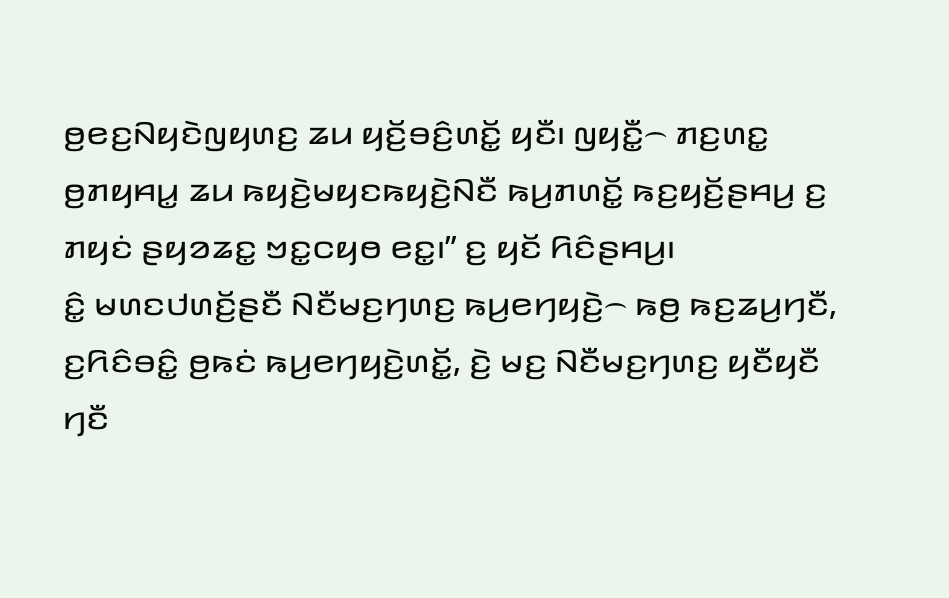ꤥ꤬ꤕꤢ꤬ꤡꤟꤢꤧꤜꤟꤛꤢ꤬ ꤘꤣ ꤟꤢꤩ꤬ꤋꤢꤨ꤬ꤛꤢꤩ꤭ ꤟꤢꤪ꤯ ꤜꤟꤢꤪ꤭꤮ ꤊꤢ꤬ꤛꤢ꤭ ꤥ꤬ꤊꤟꤌꤣ꤭ ꤘꤣ ꤒꤟꤢꤧ꤬ꤗꤟꤢꤒꤟꤢꤧ꤬ꤡꤢꤪ ꤒꤣ꤬ꤊꤛꤢꤩ꤭ ꤒꤢ꤬ꤟꤢꤩ꤬ꤔꤌꤣ꤬ ꤢ꤬ ꤊꤟꤢꤦ ꤔꤟꤤꤘꤢ꤭ ꤠꤢ꤭ꤍꤟꤥ ꤕꤢ꤭꤯” ꤢ꤬ ꤟꤢꤩ ꤖꤢꤨꤔꤌꤣ꤬꤯
ꤢꤨ꤭ ꤗꤛꤢꤓꤛꤢꤩ꤬ꤔꤢꤪ ꤡꤢꤪꤗꤢ꤬ꤚꤛꤢ꤬ ꤒꤣ꤬ꤕꤚꤟꤢꤧ꤬꤮ ꤒꤥ꤬ ꤒꤢ꤬ꤘꤣ꤬ꤚꤢꤪ, ꤢ꤬ꤖꤢꤨꤋꤢꤨ꤭ ꤥ꤬ꤒꤢꤦ ꤒꤣ꤬ꤕꤚꤟꤢꤧ꤬ꤛꤢꤩ꤭, ꤢꤧ꤬ ꤗꤢ꤬ ꤡꤢꤪꤗꤢ꤬ꤚꤛꤢ꤬ ꤟꤢꤪꤟꤢꤪ ꤚꤢꤪ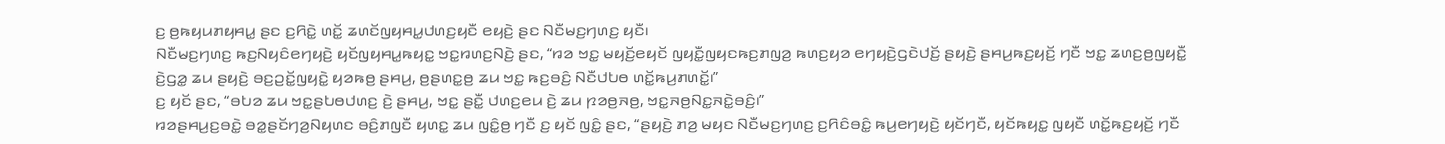ꤢ꤬ ꤥ꤬ꤒꤟꤣꤊꤟꤌꤣ꤭ ꤔꤢ ꤢ꤬ꤖꤢꤧ꤭ ꤛꤢꤩ꤭ ꤘꤛꤢꤩꤜꤟꤌꤣ꤭ꤓꤛꤢ꤬ꤟꤢꤪ ꤕꤟꤢꤧ꤬ ꤔꤢ ꤡꤢꤪꤗꤢ꤬ꤚꤛꤢ꤬ ꤟꤢꤪ꤯
ꤡꤢꤪꤗꤢ꤬ꤚꤛꤢ꤬ ꤒꤢ꤬ꤡꤟꤢꤨꤕꤚꤟꤢꤧ꤬ ꤟꤢꤩꤜꤟꤌꤣ꤭ꤒꤟꤢ꤭ ꤠꤢ꤭ꤙꤛꤢ꤬ꤡꤢꤧ꤬ ꤔꤢ, “ꤙꤤ ꤠꤢ꤭ ꤗꤟꤢꤩ꤬ꤕꤟꤢꤩ ꤜꤟꤢꤪ꤭ꤜꤟꤢꤒꤢ꤬ꤊꤜꤤ꤬ ꤒꤛꤢ꤬ꤟꤤ ꤕꤚꤟꤢꤧ꤬ꤞꤢꤧꤓꤢꤩ꤬ ꤔꤟꤢꤧ꤬ ꤔꤌꤣ꤬ꤒꤢ꤬ꤟꤢꤩ꤬ ꤚꤢꤪ ꤠꤢ꤭ ꤘꤛꤢ꤬ꤥ꤬ꤜꤟꤢꤪ꤭ ꤢꤧ꤬ꤞꤤ꤭ ꤘꤣ ꤔꤟꤢꤧ꤬ ꤋꤢ꤬ꤑꤢꤩ꤭ꤜꤟꤢꤧ꤭ ꤟꤤꤒꤥ꤬ ꤔꤌꤣ꤬, ꤥ꤬ꤔꤛꤢ꤭ꤥ꤬ ꤘꤣ ꤠꤢ꤭ ꤒꤢ꤬ꤋꤢꤨ꤬ ꤡꤢꤪꤓꤝꤥ ꤛꤢꤩ꤭ꤒꤣ꤬ꤊꤛꤢꤩ꤭꤯”
ꤢ꤬ ꤟꤢꤩ ꤔꤢ, “ꤋꤝꤤ ꤘꤣ ꤠꤢ꤭ꤔꤝꤥꤓꤛꤢ꤬ ꤢꤧ꤬ ꤔꤌꤣ꤬, ꤠꤢ꤭ ꤔꤢꤪ꤭ ꤓꤛꤢ꤬ꤕꤣ ꤢꤧ꤬ ꤘꤣ ꤐꤤꤥ꤬ꤏꤥ꤬, ꤠꤢ꤭ꤏꤥ꤬ꤡꤢ꤭ꤏꤢꤧ꤭ꤋꤢꤨ꤬꤯”
ꤙꤤꤔꤌꤣ꤬ꤢ꤬ꤋꤢꤧ꤭ ꤋꤤ꤭ꤔꤢꤩꤚꤤ꤬ꤡꤟꤛꤢ ꤋꤢꤨ꤬ꤊꤜꤢꤪ ꤟꤛꤢ꤭ ꤘꤣ ꤜꤢꤨ꤭ꤥ꤬ ꤚꤢꤪ ꤢ꤬ ꤟꤢꤩ ꤜꤢꤨ꤭ ꤔꤢ, “ꤔꤟꤢꤧ꤬ ꤊꤤ꤬ ꤗꤟꤢ ꤡꤢꤪꤗꤢ꤬ꤚꤛꤢ꤬ ꤢ꤬ꤖꤢꤨꤋꤢꤨ꤭ ꤒꤣ꤬ꤕꤚꤟꤢꤧ꤬ ꤟꤢꤩꤚꤢꤪ, ꤟꤢꤩꤒꤟꤢ꤭ ꤜꤟꤢꤪ ꤛꤢꤩ꤭ꤒꤢ꤬ꤟꤢꤩ꤬ ꤚꤢꤪ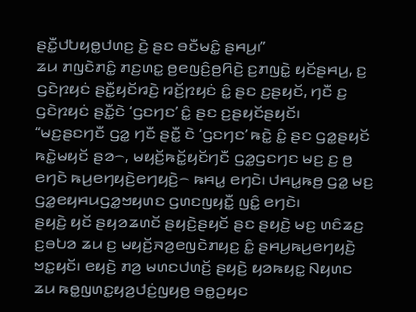ꤔꤢꤪ꤭ꤓꤝꤟꤥ꤭ꤓꤛꤢ꤬ ꤢꤧ꤬ ꤔꤢ ꤋꤢꤪꤗꤢꤨ꤭ ꤔꤌꤣ꤬꤯”
ꤘꤣ ꤊꤜꤢꤧꤊꤢꤨ꤭ ꤊꤢ꤬ꤛꤢ꤭ ꤥ꤬ꤕꤜꤢꤨ꤬ꤥ꤬ꤖꤢꤧ꤬ ꤢ꤬ꤊꤜꤢꤧ꤭ ꤟꤢꤩꤔꤌꤣ꤬, ꤢ꤬ ꤞꤢꤧꤐꤟꤢꤦ ꤔꤢꤪ꤭ꤟꤢꤩꤙꤢꤧ꤬ ꤙꤢꤩ꤬ꤐꤟꤢꤦ ꤢꤨ꤭ ꤔꤢ ꤢ꤬ꤔꤟꤢꤩ, ꤚꤢꤪ ꤢ꤬ ꤞꤢꤧꤐꤟꤢꤦ ꤔꤢꤪ꤭ꤢꤧ ‘ꤞꤢꤚꤢ’ ꤢꤨ꤭ ꤔꤢ ꤢ꤬ꤔꤟꤢꤩꤔꤟꤢꤩ꤯
“ꤗꤢ꤬ꤔꤢꤚꤢꤪ ꤞꤤ꤭ ꤚꤢꤪ ꤔꤢꤪ꤭ ꤢꤧ ‘ꤞꤢꤚꤢ’ ꤒꤢꤧ꤭ ꤢꤨ꤭ ꤔꤢ ꤞꤤ꤭ꤔꤟꤢꤩ ꤒꤢꤧ꤭ꤗꤟꤢꤩ ꤔꤤ꤮, ꤗꤟꤢꤩ꤬ꤒꤢꤩ꤭ꤟꤢꤩꤚꤢꤪ ꤞꤤ꤭ꤞꤢꤚꤢ ꤗꤢ꤬ ꤢ꤬ ꤥ꤬ ꤕꤚꤢꤧ ꤒꤣ꤬ꤕꤚꤟꤢꤧ꤬ꤕꤚꤟꤢꤧ꤬꤮ ꤒꤌꤣ꤭ ꤕꤚꤢꤧ꤯ ꤓꤌꤣ꤭ꤒꤥ꤬ ꤞꤤ꤭ ꤗꤢ꤬ ꤞꤤ꤭ꤕꤟꤌꤣꤞꤤ꤭ꤠꤟꤛꤢ ꤞꤛꤢꤜꤟꤢꤪ꤭ ꤜꤢꤨ꤭ ꤕꤚꤢꤧ꤯
ꤔꤟꤢꤧ꤬ ꤟꤢꤩ ꤔꤟꤤꤘꤛꤢꤩ ꤔꤟꤢꤧ꤬ꤔꤟꤢꤩ ꤔꤢ ꤔꤟꤢꤧ꤬ ꤗꤢ꤬ ꤛꤢꤨꤘꤢ꤬ ꤢ꤬ꤋꤝꤤ ꤘꤣ ꤢ꤬ ꤗꤟꤢꤩ꤬ꤏꤤ꤬ꤕꤜꤢꤧꤊꤟꤢ꤬ ꤢꤨ꤭ ꤔꤌꤣ꤬ꤒꤣ꤬ꤕꤚꤟꤢꤧ꤬ ꤠꤢ꤭ꤟꤢꤩ꤯ ꤕꤟꤢꤧ꤬ ꤊꤤ꤬ ꤗꤛꤢꤓꤛꤢꤩ꤬ ꤔꤟꤢꤧ꤬ ꤟꤤꤒꤟꤢ꤭ ꤡꤟꤛꤢ ꤘꤣ ꤒꤥ꤭ꤜꤛꤢ꤭ꤟꤤ꤬ꤓꤢꤦ꤬ꤜꤟꤥ꤬ ꤋꤥ꤭ꤑꤟꤢ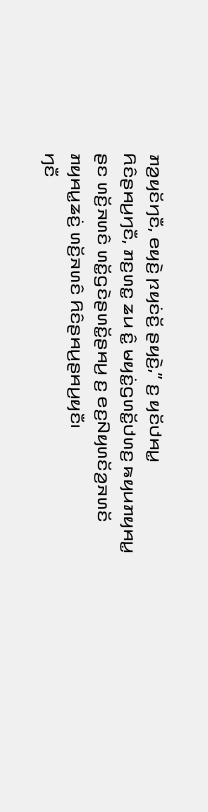ꤊꤤ꤬ꤟꤢꤩꤚꤢꤪ, ꤕꤟꤢꤧ꤬ ꤐꤟꤢꤦꤢꤩ꤬ ꤔꤟꤢꤧ꤬,” ꤢ꤬ ꤟꤢꤩꤓꤌꤣ꤭ ꤖꤢꤨꤔꤌꤣ꤬ꤚꤢꤪ, ꤊꤢ꤬ꤛꤢ꤭ ꤘꤣ ꤢꤨ꤭ ꤗꤟꤢꤦ꤭ꤞꤛꤢꤩ꤭ꤓꤛꤢ꤬ ꤒꤟꤣꤊꤟꤌꤣ꤭ ꤔꤢ ꤛꤢꤩ꤬ꤏꤛꤢꤨ ꤛꤢꤩ꤭ꤞꤢꤧꤔꤛꤢꤩ꤭ꤔꤌꤣ꤬ ꤢ꤬ ꤕꤢ꤬ꤡꤟꤛꤢꤩꤤ꤬ꤏꤛꤢꤩ ꤊꤟꤌꤣ꤭ꤘꤢꤦ꤬ ꤛꤢꤩ꤬ꤏꤛꤢꤨ ꤖꤢꤨꤔꤌꤣ꤬ꤔꤌꤣ꤬ꤟꤢꤪ꤯
ꤚꤢꤪ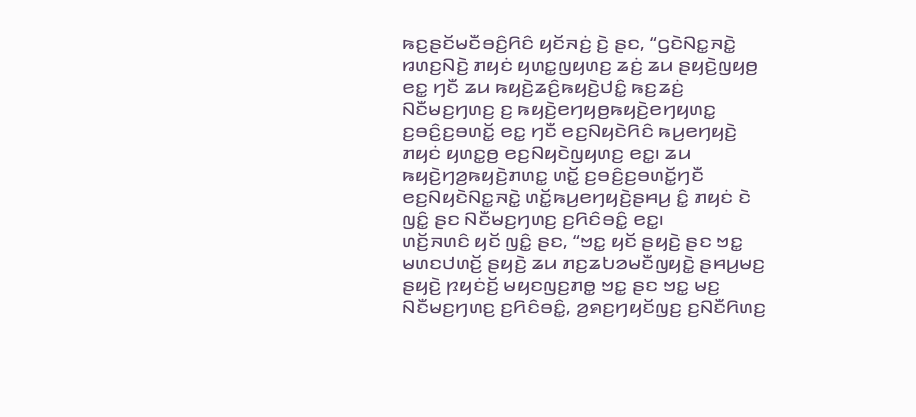ꤒꤢ꤬ꤔꤢꤩꤗꤢꤪꤋꤢꤨ꤬ꤖꤢꤨ ꤟꤢꤩꤏꤢꤦ꤬ ꤢꤧ꤬ ꤔꤢ, “ꤞꤢꤧꤡꤢ꤭ꤏꤢꤧ꤭ ꤙꤛꤢ꤬ꤡꤢꤧ꤬ ꤊꤟꤢꤦ ꤟꤛꤢ꤭ꤜꤟꤛꤢ꤬ ꤘꤢꤦ꤬ ꤘꤣ ꤔꤟꤢꤧ꤬ꤜꤟꤥ꤬ ꤕꤢ꤭ ꤚꤢꤪ ꤘꤣ ꤒꤟꤢꤧ꤬ꤘꤢꤨ꤬ꤒꤟꤢꤧ꤬ꤓꤢꤨ꤭ ꤒꤢ꤬ꤘꤢꤦ꤬ ꤡꤢꤪꤗꤢ꤬ꤚꤛꤢ꤬ ꤢ꤬ ꤒꤟꤢꤧ꤬ꤕꤚꤟꤥ꤬ꤒꤟꤢꤧ꤬ꤕꤚꤟꤛꤢ꤭ ꤢ꤬ꤋꤢꤨ꤬ꤢ꤬ꤋꤛꤢꤩ꤭ ꤕꤢ꤭ ꤚꤢꤪ ꤕꤢ꤬ꤡꤟꤢꤧꤖꤢꤨ ꤒꤣ꤬ꤕꤚꤟꤢꤧ꤬ ꤊꤟꤢꤦ ꤟꤛꤢ꤭ꤥ꤬ ꤕꤢ꤬ꤡꤟꤢꤧꤜꤟꤛꤢ꤬ ꤕꤢ꤭꤯ ꤘꤣ ꤒꤟꤢꤧ꤬ꤚꤤ꤬ꤒꤟꤢꤧ꤬ꤊꤛꤢ꤭ ꤛꤢꤩ꤭ ꤢ꤬ꤋꤢꤨ꤬ꤢ꤬ꤋꤛꤢꤩ꤭ꤚꤢꤪ ꤕꤢ꤬ꤡꤟꤢꤧꤡꤢ꤭ꤏꤢꤧ꤭ ꤛꤢꤩ꤭ꤒꤣ꤬ꤕꤚꤟꤢꤧ꤬ꤔꤌꤣ꤬ ꤢꤨ꤭ ꤊꤟꤢꤦ ꤢꤧ ꤜꤢꤨ꤭ ꤔꤢ ꤡꤢꤪꤗꤢ꤬ꤚꤛꤢ꤬ ꤢ꤬ꤖꤢꤨꤋꤢꤨ꤭ ꤕꤢ꤭꤯
ꤛꤢꤩ꤬ꤏꤛꤢꤨ ꤟꤢꤩ ꤜꤢꤨ꤭ ꤔꤢ, “ꤠꤢ꤭ ꤟꤢꤩ ꤔꤟꤢꤧ꤬ ꤔꤢ ꤠꤢ꤭ ꤗꤛꤢꤓꤛꤢꤩ꤬ ꤔꤟꤢꤧ꤬ ꤘꤣ ꤊꤢ꤬ꤘꤝꤤꤗꤢꤪꤜꤟꤢꤧ꤭ ꤔꤌꤣ꤬ꤗꤢ꤬ ꤔꤟꤢꤧ꤬ ꤐꤟꤢꤦꤢꤩ꤬ ꤗꤟꤢꤜꤢ꤬ꤊꤥ꤭ ꤠꤢ꤭ ꤔꤢ ꤠꤢ꤭ ꤗꤢ꤬ ꤡꤢꤪꤗꤢ꤬ꤚꤛꤢ꤬ ꤢ꤬ꤖꤢꤨꤋꤢꤨ꤭, ꤤ꤬ꤎꤢ꤬ꤚꤟꤢꤩꤜꤢ꤬ ꤢ꤬ꤡꤢꤪꤖꤛꤢ꤬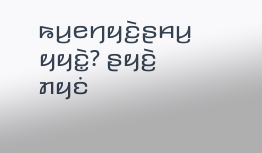ꤒꤣ꤬ꤕꤚꤟꤢꤧ꤬ꤔꤌꤣ꤬ ꤟꤟꤢꤧ꤭? ꤔꤟꤢꤧ꤬ ꤊꤟꤢꤦ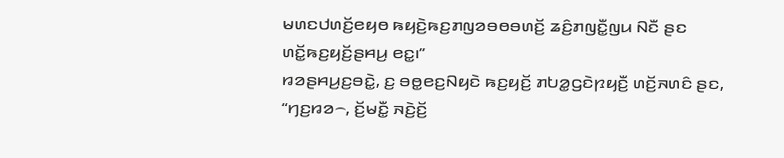ꤗꤛꤢꤓꤛꤢꤩ꤬ꤕꤟꤥ ꤒꤟꤢꤧ꤬ꤒꤢ꤬ꤊꤜꤤꤋꤥꤋꤛꤢꤩ꤬ ꤘꤢꤨ꤬ꤊꤜꤢꤪ꤭ꤜꤣ ꤡꤢꤪ ꤔꤢ ꤛꤢꤩ꤭ꤒꤢ꤬ꤟꤢꤩ꤬ꤔꤌꤣ꤬ ꤕꤢ꤭꤯”
ꤙꤤꤔꤌꤣ꤬ꤢ꤬ꤋꤢꤧ꤭, ꤢ꤬ ꤋꤥ꤭ꤕꤢ꤬ꤡꤟꤢꤧ ꤒꤢ꤬ꤟꤢꤩ꤬ ꤊꤝꤤ꤭ꤞꤢꤧꤐꤟꤢꤪ꤬ ꤛꤢꤩ꤬ꤏꤛꤢꤨ ꤔꤢ, “ꤚꤢ꤬ꤙꤤ꤮, ꤢꤩ꤬ꤗꤢꤪ꤭ ꤏꤢꤧ꤬ꤢꤩ꤬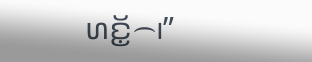ꤛꤢꤩ꤭꤮꤯”